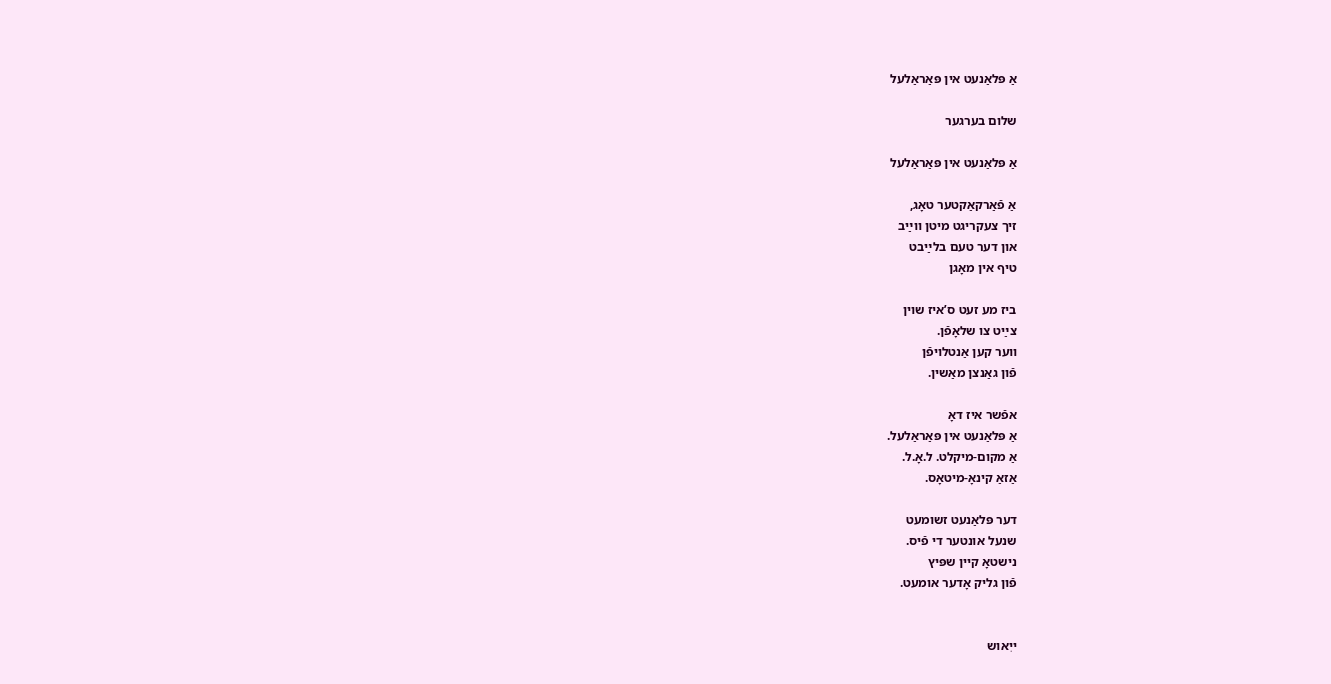אַ פּלאַנעט אין פּאַראַלעל

שלום בערגער

אַ פּלאַנעט אין פּאַראַלעל

אַ פֿאַרקאַקטער טאָג,
זיך צעקריגט מיטן ווײַב
און דער טעם בלײַבט
טיף אין מאָגן

ביז מע זעט ס’איז שוין
צײַט צו שלאָפֿן.
ווער קען אַנטלויפֿן
פֿון גאַנצן מאַשין.

אפֿשר איז דאָ
אַ פּלאַנעט אין פּאַראַלעל.
אַ מקום-מיקלט. ל.אָ.ל.
אַזאַ קינאָ-מיטאָס.

דער פּלאַנעט זשומעט
שנעל אונטער די פֿיס.
נישטאָ קיין שפּיץ
פֿון גליק אָדער אומעט.


ייִאוש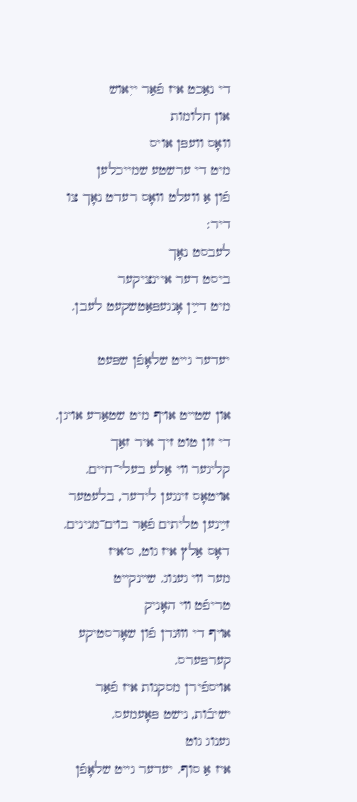די נאַכט איז פֿאַר ייִאוש
און חלומות
וואָס וועפּן אויס
מיט די ערשטע שמייכלען
פֿון אַ וועלט וואָס רעדט נאָך צו דיר:
לעבסט נאָך
ביסט דער איינציקער
מיט דײַן אָנגעפּאַטשקעט לעבן.

יעדער גײט שלאָפֿן שפּעט

און שטײט אױף מיט שטאַרע אױגן.
די זון טוט זיך איר זאַך
קליגער װי אַלע בעלי־חיים.
אױטאָס זינגען לידער, בלעטער
זײַנען טליתים פֿאַר בױם־מנינים.
דאָס אַלץ איז גוט, ס׳איז
מער װי גענוג. שײנקײט
טריפֿט װי האָניק
אױף די װוּנדן פֿון שאָרסטיקע קערפּערס.
אױספֿירן מסקנות איז פֿאַר
ישיבֿות, נישט פּאָעמעס.
גענוג גוט
איז אַ סוף. יעדער גײט שלאָפֿן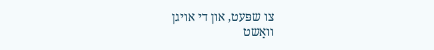צו שפּעט, און די אױגן
װאַשט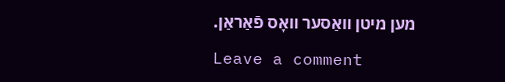מען מיטן װאַסער װאָס פֿאַראַן.

Leave a comment